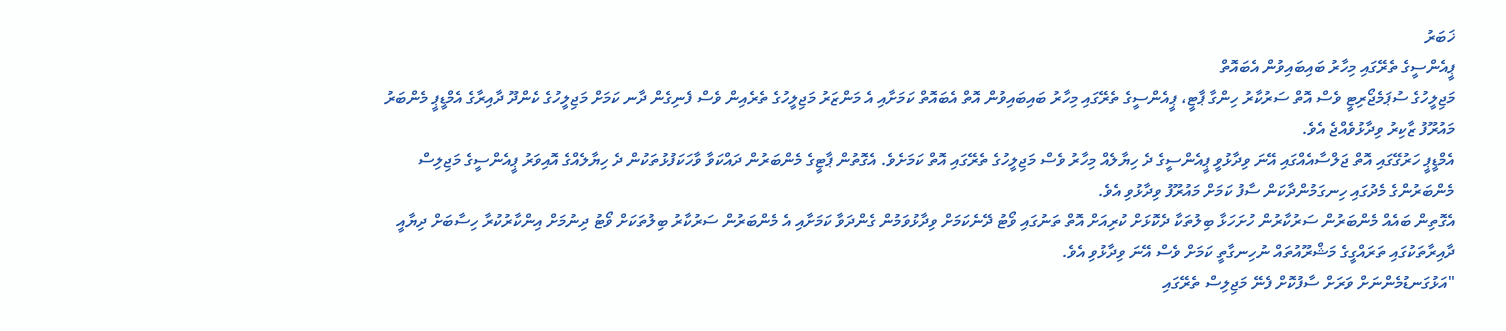ޚަބަރު
ޕީއެންސީގެ ތެރޭގައި މިހާރު ބައިބައިވުން އެބައޮތް
މަޖިލީހުގެ ސުޕަމެޖޯރިޓީ ވެސް އޮތް ސަރުކާރު ހިންގާ ޕާޓީ، ޕީއެންސީގެ ތެރޭގައި މިހާރު ބައިބައިވުން އޮތް އެބައޮތް ކަމަށާއި އެ މަންޒަރު މަޖިލީހުގެ ތެރެއިން ވެސް ފެނިގެން ދާނ ކަމަށް މަޖިލީހުގެ ކެންދޫ ދާއިރާގެ އެމްޑީޕީ މެންބަރު މައުރޫފު ޒާކިރު ވިދާޅުވެއްޖެ އެވެ.
އެމްޑީޕީ ހަރުގޭގައި އޮތް ޖަލްސާއެއްގައި އޭނަ ވިދާޅުވީ ޕީއެންސީގެ ދެ ހިޔާލެއް މިހާރު ވެސް މަޖިލީހުގެ ތެރޭގައި އޮތް ކަމަށެވެ. އެގޮތުން ޕާޓީގެ މެންބަރުން ދައްކަވާ ވާހަކަފުޅުތަކުން ދެ ހިޔާލެއްގެ އޮއިވަރު ޕީއެންސީގެ މަޖިލިސް މެންބަރުންގެ މެދުގައި ހިނގަމުންދާކަން ސާފު ކަމަށް މައުރޫފު ވިދާޅުވި އެވެ.
އެގޮތިން ބައެއް މެންބަރުން ސަރުކާރުން ހުށަހަޅާ ބިލުތަކާ ދެކޮޅަށް ކުރިއަށް އޮތް ތަނުގައި ވޯޓު ދޭނެކަމަށް ވިދާޅުވަމުން ގެންދަވާ ކަމަށާއި އެ މެންބަރުން ސަރުކާރު ބިލުތަކަށް ވޯޓު ދިނުމަށް އިންކާރުކުރާ ހިސާބަށް ދިޔާއީ ދާއިރާތަކުގައި ތަރައްގީގެ މަޝްރޫއުތައް ނުހިނގާތީ ކަމަށް ވެސް އޭނަ ވިދާޅުވި އެވެ.
"އަޅުގަނޑުމެންނަށް ވަރަށް ސާފުކޮށް ފެނޭ މަޖިލިސް ތެރޭގައި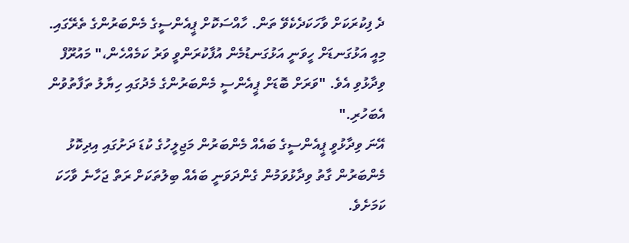ދެ ފިކުރަކަށް ވާހަކަދެކެވޭ ތަން. ހާއްސަކޮށް ޕީއެންސީގެ މެންބަރުންގެ ތެރޭގައި. މިއީ އަޅުގަނޑަށް ހީވަނީ އަޅުގަނޑުމެން އުފާކުރަންވީ ވަރު ކަމެއްހެން،" މައުރޫފް ވިދާޅުވި އެވެ. "ވަރަށް ބޮޑަށް ޕީއެންސީ މެންބަރުންގެ މެދުގައި ހިޔާލު ތަފާތުވުން އެބަހުރި."
އޭނަ ވިދާޅުވީ ޕީއެންސީގެ ބައެއް މެންބަރުން މަޖިލީހުގެ ކުޑަ ދަށުގައި އިދިކޮޅު މެންބަރުން ގާތު ވިދާޅުވަމުން ގެންދަވަނީ ބައެއް ބިލުތަކަށް ރަތް ޖަހާނެ ވާހަކަ ކަމަށެވެ.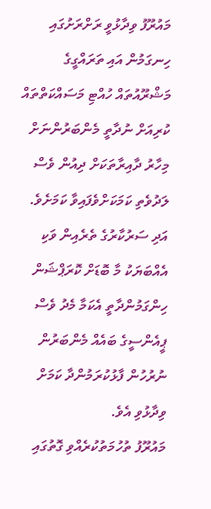މައުރޫފު ވިދާޅުވީ ރަށްރަށުގައި ހިނގަމުން އައި ތަރައްގީގެ މަޝްރޫއުތައް ހުއްޓި މަސައްކަތްތައް ކުރިއަށް ނުދާތީ މެންބަރުންނަށް މިހާރު ދާއިރާތަކަށް ދިއުން ވެސް ލަދުވެތި ކަމަކަށްވެފައިވާ ކަމަށެވެ. އަދި ސަރުކާރުގެ ތެރެއިން ވަކި އެއްބަޔަކު މާ ބޮޑަށް ކޮރަޕްޝަން ހިންގަމުންދާތީ އެކަމާ މެދު ވެސް ޕީއެންސީގެ ބައެއް މެންބަރުން ނުރުހުން ފާޅުކުރަމުންދާ ކަމަށް ވިދާޅުވި އެވެ.
މައުރޫފު ތުހުމަތުކުރެއްވި ގޮތުގައި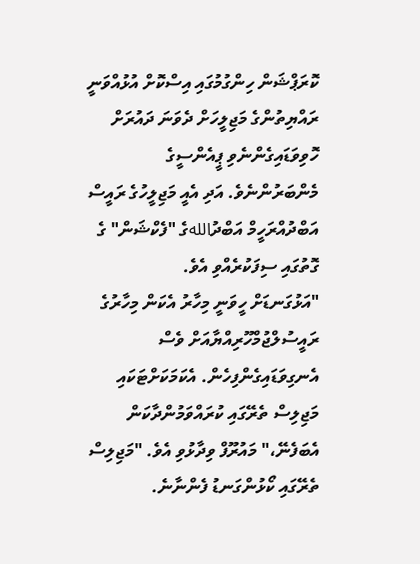ކޮރަޕްޝަން ހިންގުމުގައި އިސްކޮށް އުޅުއްވަނީ ރައްޔިތުންގެ މަޖިލީހަށް ދެވަނަ ދައުރަށް ހޮވިވަޑައިގެންނެވި ޕީއެންސީގެ މެންބަރުންނެވެ. އަދި އެއީ މަޖިލީހުގެ ރައީސް އަބްދުއްރަހީމް އަބްދުاللهގެ "ފެކްޝަން" ގެ ގޮތުގައި ސިފަކުރެއްވި އެވެ.
"އަޅުގަނޑަށް ހީވަނީ މިހާރު އެކަން މިހާރުގެ ރައީސުލްޖުމްހޫރިއްޔާއަށް ވެސް އެނގިވަޑައިގެންފިހެން. އެކަމަކަށްޓަކައި މަޖިލިސް ތެރޭގައި ކުރައްވަމުންދާކަން އެބަފެނޭ،" މައުރޫފް ވިދާޅުވި އެވެ. "މަޖިލިސް ތެރޭގައި ކޯޅުންގަނޑު ފެންނާނެ.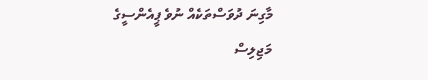މާގިނަ ދުވަސްތަކެއް ނުވެ ޕީއެންސީގެ މަޖިލިސް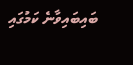ބައިބައިވާނެ ކަމުގައި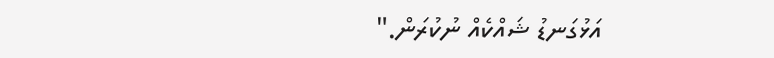އަޅުގަނޑު ޝައްކެއް ނުކުރަން."